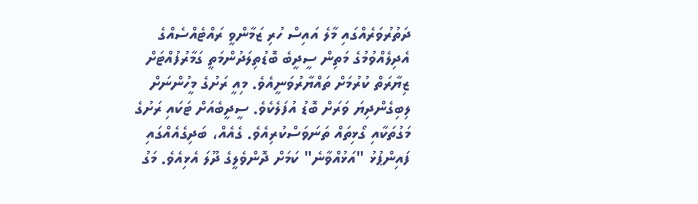ދަތުރުވަރެއްގައި މާލެ އައިސް ހުރި ޒަމާންވީ ރައްޓެއްސެއްގެ އެދިލެއްވުމުގެ މަތިން ސީދީބެ ބޮޑުތިލަދުންމަތީ ގަމާރުފުއްޓަށް ޒިޔާރަތް ކުރުމަށް ތައްޔާރުވަނީއެވެ. މިއީ ރަށުގެ މީހުންނަށް ލިބިގެންދިޔަ ވަރަށް ބޮޑު އުފަލެކެވެ. ސީދީބެއަށް ޓަކައި ރަށުގެ މަގުތަކާއި ގޯޅިތައް ތަނަވަސްކުރިއެވެ. ގެއެއް، ބަދިގެއެއްގައި ފައިންޕުޅު "އަޅުއްވާނެ" ކަމަށް ދޮންވެލީގެ ދޫލަ އެޅިއެވެ. މަގު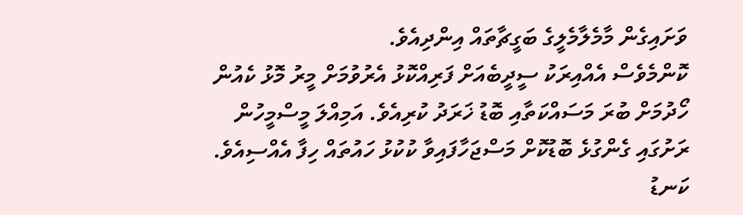ވަށައިގެން މާމެލާމެލީގެ ބަގީޗާތައް އިންދިއެވެ.
ކޮންމެވެސް އެއްއިރަކު ސީދީބެއަށް ފަރިއްކޮޅު އެރުވުމަށް މީރު މޮޅު ކެއުން ހޯދުމަށް ބުރަ މަސައްކަތާއި ބޮޑު ޚަރަދު ކުރިއެވެ. އަމިއްލަ މީސްމީހުން ރަށުގައި ގެންގުޅެ ބޮޑުކޮށް މަސްޖަހާފައިވާ ކުކުޅު ހައުތައް ހިފާ އެއްސިއެވެ. ކަނޑު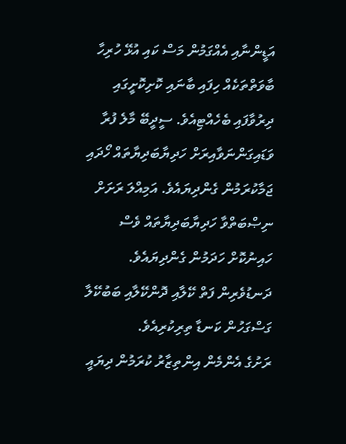އަޑީންނާއި އެއްގަމުން މަސް ކައި އުޅޭ ހުރިހާ ބާވަތްތަކެއް ހިފައި ބާނައި ކޮށިކޮށީގައި ދިރުވާފައި ބެހެއްޓިއެވެ. ސީދީބޭ މާލެ ފުރާ ވަޑައިގަންނަވާއިރަށް ހަދިޔާބަދިޔާތައް ހޯދައި ޖަމާކުރަމުން ގެންދިޔައެވެ. އަމިއްލަ ރަށަށް ނިޞްބަތްވާ ހަދިޔާބަދިޔާތައް ވެސް ހައިނުކޮށް ހަދަމުން ގެންދިޔައެވެ. ދަނޑުވެރިން ފަތް ކޭލާއި ދޮންކޭލާއި ބަބުކޭލާ ގަސްގަހުން ކަނޑާ ތިރިކުރިއެވެ.
ރަށުގެ އެންމެން އިންތިޒާރު ކުރަމުން ދިޔައީ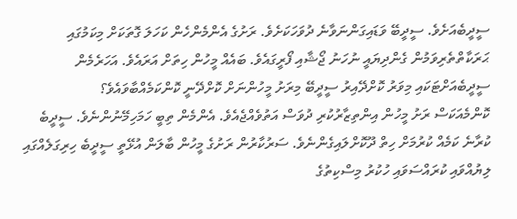ސީދީބެއަށެވެ. ސީދީބޭ ވަޑައިގަންނަވާނެ ދުވަހަކަށެވެ. ރަށުގެ އެންމެންހެން ކަހަލަ ގޮތަކަށް މިކަމުގައި ޙަރަކާތްތެރިވަމުން ގެންދިޔައީ ނުހަނު ޖޯޝާއި ފޯރީގައެވެ. ބައެއް މީހުން ހިތަށް އަރައެވެ. އަހަރެމެން ސީދީބެއަށްޓަކައި މިވަރު ކޮށްދޭއިރު ސީދީބޭ މިރަށު މީހުންނަށް ކޮށްދޭނީ ކޮންކަމެއްބާވައެވެ؟
ކޮންމެއަކަސް ރަށު މީހުން އިންތިޒާރުކުރި ދުވަސް އަތުވެއްޖެއެވެ. އެންމެން ތިބީ ހަމަހިމޭނުންނެވެ. ސީދީބެ ކުރާނެ ކަމެއް ކުރުމަށް ހިތް ދޫކޮށްލައިގެންނެވެ. ސަރުކާރުން ރަށުގެ މީހުން ބާލަން އުޅޭތީ ސީދީބެ ހިރިގަލެއްގައި ލިޔުއްވައި ކުރައްސަވައި ހުކުރު މިސްކިތުގެ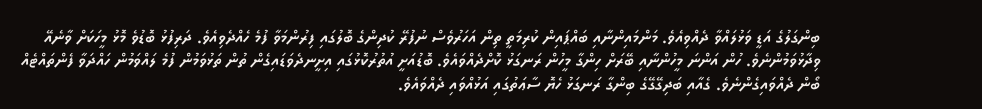ބިންގަލުގެ އަޑީ ވަޅުލައްވާ ދެއްވިއެވެ. މަންމައިންނާއި ބައްޕައިން ކުރިމަތީ ތިން އަހަރުވެސް ނުފުރޭ ކުދިންގެ ބޮލުގައި ފިރުންމަވާ ފުމެ ހެއްދެވިއެވެ. ދަރިފުޅު ބޮޑުވެ މޮޅު މީހަކަށް ވާނެއޭ ވިދާޅުވަމުންނެވެ. ހުން އަންނަ މީހުންނާއި ބޭރަށް ހިންގާ މީހުން ރަނގަޅު ކޮށްދެއްވައެވެ. ބޮޑުއަށީ އުތުރުކޮޅުގައި އިށީނދެވަޑައިގެން ތުން ތަޅުވަމުން ފުމެ ލައްވަމުން ހައްދަވާ ފެންތައްޓެއް ބޯން ދެއްވައިގެންނެވެ. ގެއާއި ބަދިގޭގޭގެ ބިންގާ ރަނގަޅު ހެޔޮ ސާޢަތުގައި އަޅުއްވައި ދެއްވައެވެ.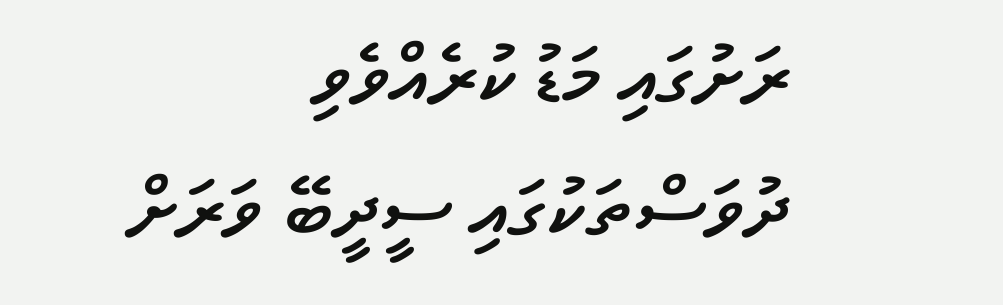ރަށުގައި މަޑު ކުރެއްވެވި ދުވަސްތަކުގައި ސީދީބޭ ވަރަށް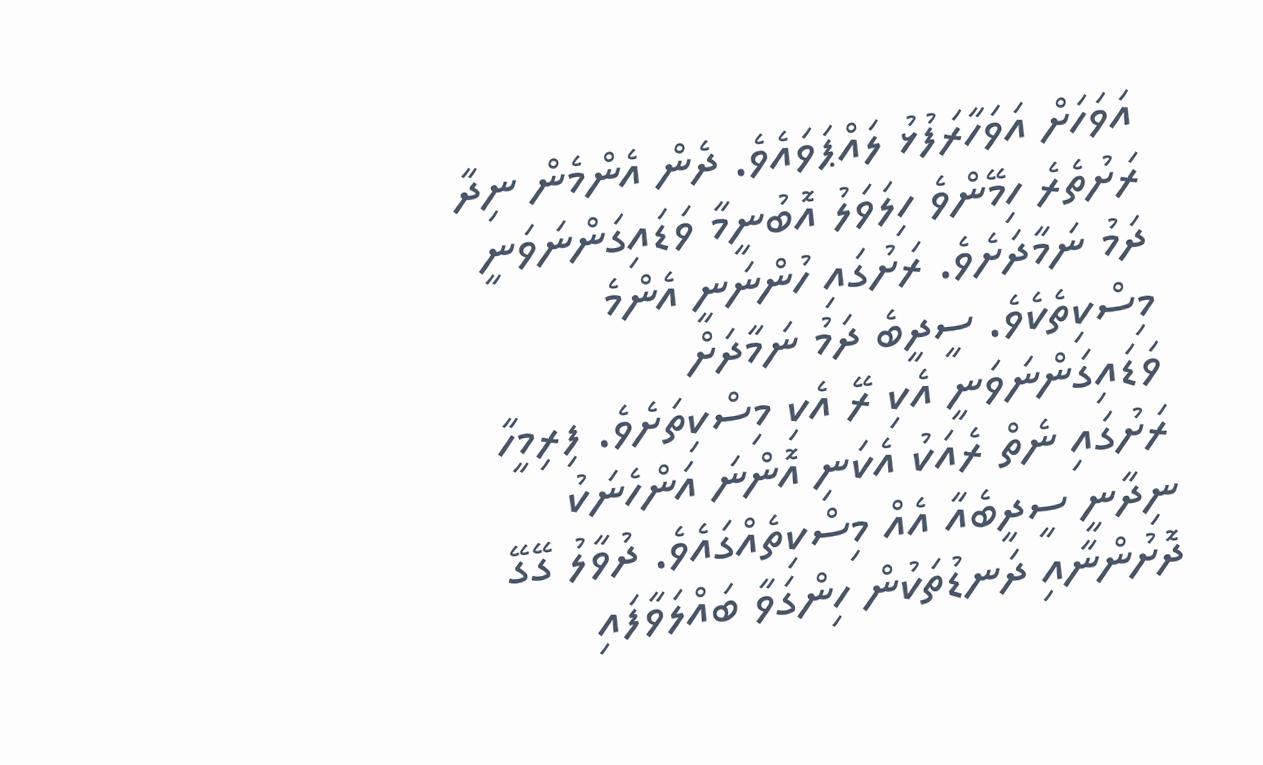އަވަހަށް އަވަހާރަފުޅު ލައްޕަވައެވެ. ދެން އެންމެން ނިދާ ރަށުތެރެ ހިމޭންވެ ހިލަވަލު އޮބުނީމާ ވަޑައިގަންނަވަނީ ދަމު ނަމާދަށެވެ. ރަށުގައި ހުންނަނީ އެންމެ މިސްކިތެކެވެ. ސީދީބެ ދަމު ނަމާދަށް ވަޑައިގަންނަވަނީ އެކި ރޭ އެކި މިސްކިތަށެވެ. ފިރިމީހާ ރަށުގައި ނެތް ރެއަކު އެކަނި އޮންނަ އަންހެނަކު ނިދާނީ ސީދީބެއާ އެއް މިސްކިތެއްގައެވެ. ދުވާލު ގޭގޭ ދޮށުންނާއި ދަނޑުތަކުން ހިންގަވާ ބައްލަވާފައި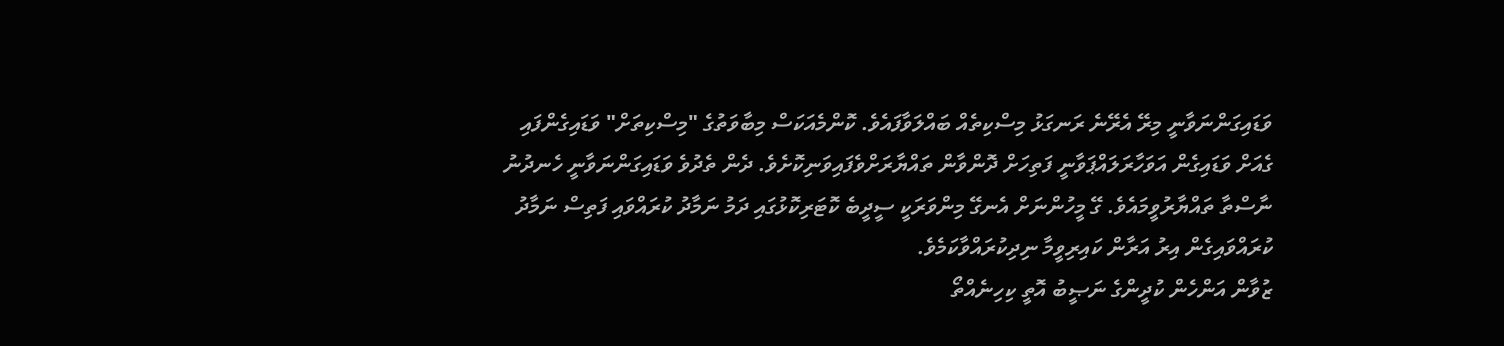ވަޑައިގަންނަވާނީ މިރޭ އެރޭނެ ރަނގަޅު މިސްކިތެއް ބައްލަވާފައެވެ. ކޮންމެއަކަސް މިބާވަތުގެ "މިސްކިތަށް" ވަޑައިގެންފައި ގެއަށް ވަޑައިގެން އަވަހާރަލައްޕަވާނީ ފަތިހަށް ދޮންވާން ތައްޔާރަށްވެފައިވަނިކޮށެވެ. ދެން ތެދުވެ ވަޑައިގަންނަވާނީ ހެނދުނު ނާސްތާ ތައްޔާރުވީމައެވެ. ގޭ މީހުންނަށް އެނގޭ މިންވަރަކީ ސީދީބެ ކޮޓަރިކޮޅުގައި ދަމު ނަމާދު ކުރައްވައި ފަތިސް ނަމާދު ކުރައްވައިގެން އިރު އަރާން ކައިރިވީމާ ނިދިކުރައްވާކަމެވެ.
ޒުވާން އަންހެން ކުދީންގެ ނަޞީބު އޮތީ ކިހިނެއްތޯ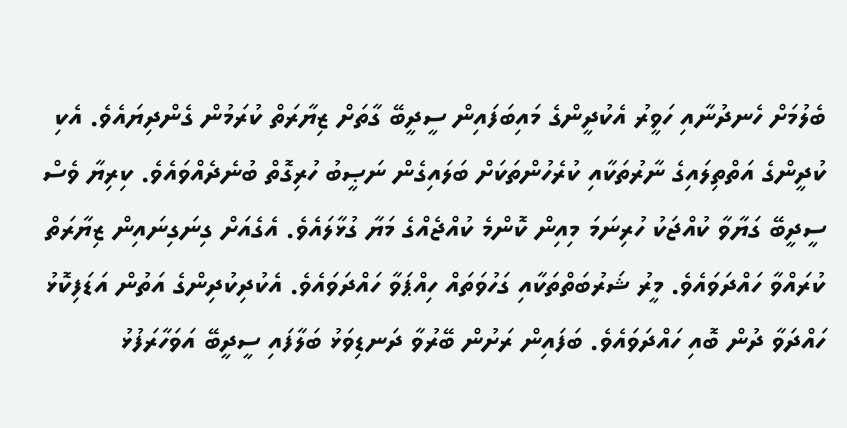ބެލުމަށް ހެނދުނާއި ހަވީރު އެކުދީންގެ މައިބަފައިން ސީދީބޭ ގާތަށް ޒިޔާރަތް ކުރަމުން ގެންދިޔައެވެ. އެކި ކުދީންގެ އަތްތިލައިގެ ނާރުތަކާއި ކުރެހުންތަކަށް ބަލައިގެން ނަޞީބު ހުރިގޮތް ބުނެދެއްވައެވެ. ކިރިޔާ ވެސް ސީދީބޭ ގަޔާވާ ކުއްޖަކު ހުރިނަމަ މިއިން ކޮންމެ ކުއްޖެއްގެ މަޔާ ގުޅާލައެވެ. އެގެއަށް ގިނަގިނައިން ޒިޔާރަތް ކުރައްވާ ހައްދަވައެވެ. މީރު ޝަރުބަތްތަކާއި ގަހުވަތައް ހިއްޕަވާ ހައްދަވައެވެ. އެކުދިކުދިންގެ އަތުން އަޑަފިކޮޅު ހައްދަވާ ދުން ބޮއި ހައްދަވައެވެ. ބަފައިން ރަށުން ބޭރުވާ ދަނޑިވަޅު ބަލާފައި ސީދީބޭ އަވަހާރަފުޅު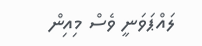ލައްޕަވަނީ ވެސް މިއިން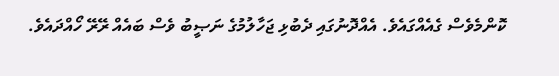ކޮންމެވެސް ގެއެއްގައެވެ. އެއްދޮނުގައި ދެބުޅި ޖަހާލުމުގެ ނަޞީބު ވެސް ބައެއް ރޭރޭ ހޯއްދައެވެ.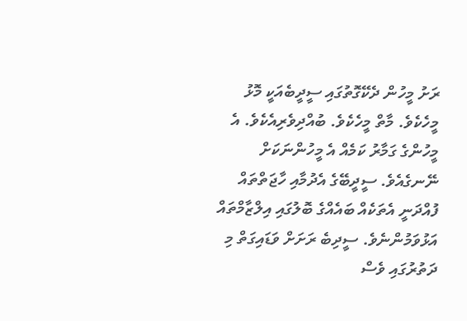ރަށު މީހުން ދެކޭގޮތުގައި ސީދީބެއަކީ މޮޅު މީހެކެވެ. މާތް މީހެކެވެ. ބުއްދިވެރިއެކެވެ. އެ މީހުންގެ ގަމާރު ކަމެއް އެ މީހުންނަކަށް ނޭނގެއެވެ. ސީދީބޭގެ އެދުމާއި ހާޖަތްތައް ފުއްދަނީ އެތަކެއް ބައެއްގެ ބޮލުގައި އިލްޒާމްތައް އަޅުވަމުންނެވެ. ސީދިބެ ރަށަށް ވަޑައިގަތް މި ދަތުރުގައި ވެސް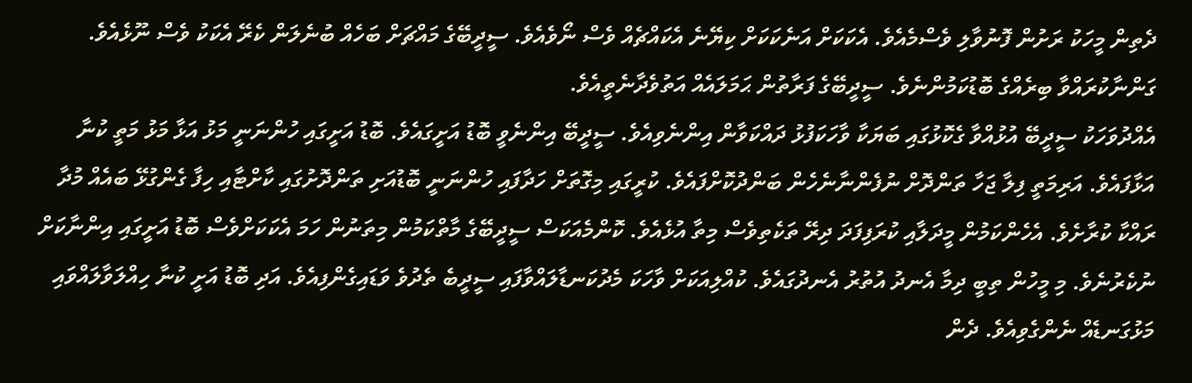ދެތިން މީހަކު ރަށުން ފޮނުވާލި ވެސްމެއެވެ. އެކަކަށް އަނެކަކަށް ކިޔޭނެ އެކައްޗެއް ވެސް ނޯވެއެވެ. ސީދީބޭގެ މައްޗަށް ބަހެއް ބުނެލަން ކެރޭ އެކަކު ވެސް ނޫޅެއެވެ. ގަންނާކުރައްވާ ބިރެއްގެ ބޮޑުކަމުންނެވެ. ސީދީބޭގެ ފަރާތުން ޙަމަލައެއް އަތުވެދާނެތީއެވެ.
އެއްދުވަހަކު ސީދީބޭ އުޅުއްވާ ގެކޮޅުގައި ބަޔަކާ ވާހަކަފުޅު ދައްކަވާން އިންނެވިއެވެ. ސީދީބޭ އިންނެވީ ބޮޑު އަށީގައެވެ. ބޮޑު އަށީގައި ހުންނަނީ މަޅު އަޅާ މަޅު މަތީ ކުނާ އަޅާފައެވެ. އަރިމަތީ ފިލާ ޖަހާ ތަންދޮށް ނުފެންނާނެހެން ބަންދުކޮށްފައެވެ. ކުރީގައި މިގޮތަށް ހަދާފައި ހުންނަނީ ބޮޑުއަށި ތަންދޮށުގައި ކާށްޓާއި ހިފާ ގެންގުޅޭ ބައެއް މުދާ ރައްކާ ކުރާށެވެ. އެހެންކަމުން މީދަލާއި ކުރަފިފަދަ ދިރޭ ތަކެތިވެސް މިތާ އުޅެއެވެ. ކޮންމެއަކަސް ސީދީބޭގެ މާތްކަމުން މިތަނުން ހަމަ އެކަކަށްވެސް ބޮޑު އަށީގައި އިންނާކަށް ނުކެރުނެވެ. މި މީހުން ތިބީ ދިމާ އެނދު އުތުރު އެނދުގައެވެ. ކުއްލިއަކަށް ވާހަކަ މެދުކަނޑާލައްވާފައި ސީދީބެ ތެދުވެ ވަޑައިގެންފިއެވެ. އަދި ބޮޑު އަށީ ކުނާ ހިއްލަވާލައްވައި މަޅުގަނޑެއް ނެންގެވިއެވެ. ދެން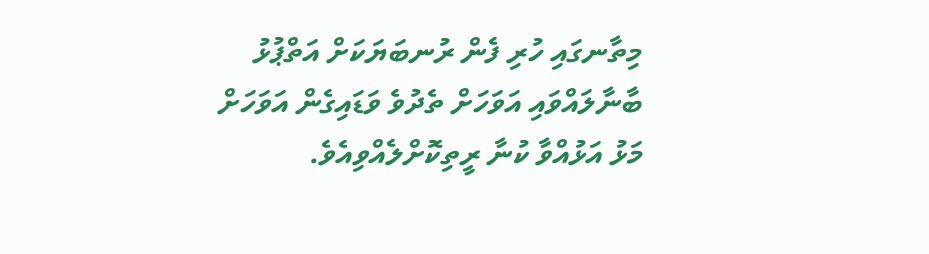މިތާނގައި ހުރި ފެން ރުނބަޔަކަށް އަތްޕުޅު ބާނާލައްވައި އަވަހަށް ތެދުވެ ވަޑައިގެން އަވަހަށް މަޅު އަޅުއްވާ ކުނާ ރީތިކޮށްލެއްވިއެވެ.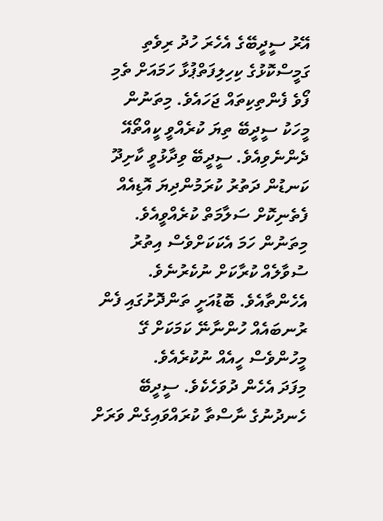އޭރު ސީދީބޭގެ އެހެރަ ހުދު ރިވެތި ގަމީސްކޮޅުގެ ކިހިލިފަތްޕުޅާ ހަމައަށް ތެމި ފޯވެ ފެންތިކިތައް ޖަހައެވެ. މިތަނުން މީހަކު ސީދީބޭ ތިޔަ ކުރެއްވީ ކީއްތޯއޭ ދެންނެވިއެވެ. ސީދީބޭ ވިދާޅުވީ ކާށިދޫ ކަނޑުން ދަތުރު ކުރަމުންދިޔަ އޮޑިއެއް ފެތެނިކޮށް ސަލާމަތް ކުރެއްވީއެވެ. މިތަނުން ހަމަ އެކަކަށްވެސް އިތުރު ސުވާލެއް ކުރާކަށް ނުކެރުނެވެ. އެހެންތާއެވެ. ބޮޑުއަށީ ތަންދޮށުގައި ފެން ރުނބައެއް ހުންނާނޭ ކަމަކަށް ގޭ މީހުންވެސް ހީއެއް ނުކުރެއެވެ.
މިފަދަ އެހެން ދުވަހެކެވެ. ސީދީބޭ ހެނދުނުގެ ނާސްތާ ކުރައްވައިގެން ވަރަށް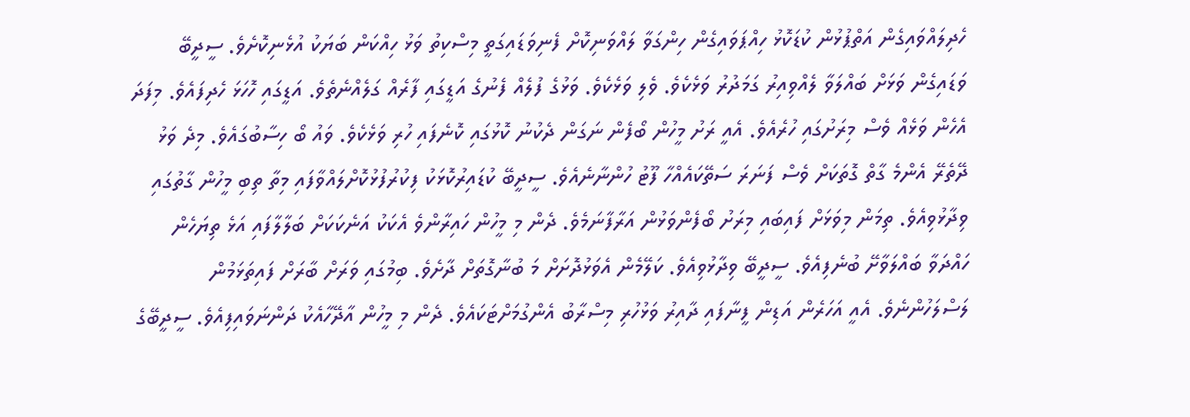ހެދިލައްވައިގެން އަތްޕުޅުން ކުޑަކޮޅު ހިއްޕަވައިގެން ހިންގަވާ ލައްވަނިކޮށް ފެނިވަޑައިގަތީ މިސްކިތު ވަޅު ހިއްކަން ބަޔަކު އުޅެނިކޮށެވެ. ސީދީބޭ ވަޑައިގެން ވަޅަށް ބައްލަވާ ލެއްވިއިރު ގަމަދުރު ވަޅެކެވެ. ވެލި ވަޅެކެވެ. ވަޅުގެ ފުލެއް ފެނުގެ އަޑީގައި ފާރެއް ގަލެއްނެތެވެ. އަޑީގައި ހޮހަޅަ ހެދިފައެވެ. މިފަދަ އެހެން ވަޅެއް ވެސް މިރަށުގައި ހުރެއެވެ. އެއީ ރަށު މީހުން ބޯފެން ނަގަން ދެކުނު ކޮޅުގައި ކޮނެފައި ހުރި ވަޅެކެވެ. ވައު ބޯ ހިސާބުގައެވެ. މިދެ ވަޅު ދޭތެރޭ އެންމެ ގާތް ގޮތަކަށް ވެސް ފަނަރަ ސަތޭކައެއްހާ ފޫޓު ހުންނާނެއެވެ. ސީދީބޭ ކުޑައިރުކޮޅަކު ފިކުރުފުޅުކޮށްލައްވާފައި މިތާ ތިބި މީހުން ގާތުގައި ވިދާޅުވިއެވެ. ތިމަން މިވަޅަށް ފައިބައި މިރަށު ބޯފެންވަޅުން އަރާފާނަމެވެ. ދެން މި މީހުން ހައިރާންވެ އެކަކު އަނެކަކަށް ބަލާލާފައި އަޅެ ތިޔަހެން ހައްދަވާ ބައްލަވާށޭ ބުނެފިއެވެ. ސީދީބޭ ވިދާޅުވިއެވެ. ކަލޭމެން އެވަޅުދޮށަށް މަ ބުނާގޮތަށް ދާށެވެ. ބިމުގައި ވަރަށް ބާރަށް ފައިތަޅަމުން ލަސްލަހުންނެވެ. އެއީ އަހަރެން އަޑިން ފީނާފައި ދާއިރު ވަޅުހުރި މިސްރާބު އެންގުމަށްޓަކައެވެ. ދެން މި މީހުން އާދޭހާއެކު ދަންނަވައިފިއެވެ. ސީދީބޭގެ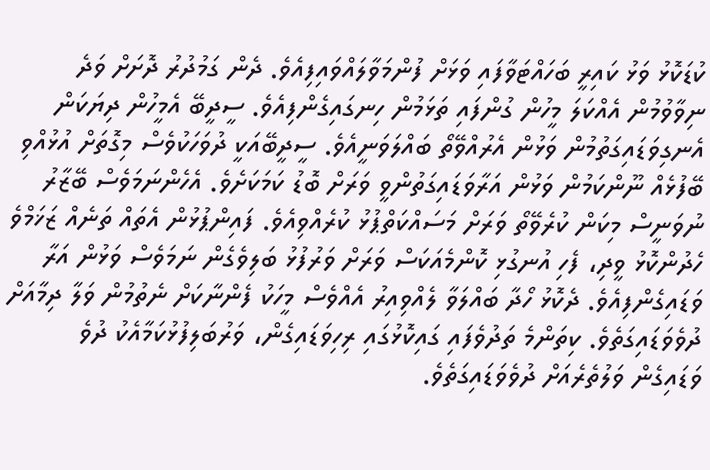ކުޑަކޮޅު ވަޅު ކައިރީ ބަހައްޓަވާފައި ވަޅަށް ފުންމަވާލައްވައިފިއެވެ. ދެން ގަމުދުރު ދޮށަށް ވަދެ ނިވާވުމުން އެއްކަލަ މީހުން ގުންފައި ތަޅަމުން ހިނގައިގެންފިއެވެ. ސީދީބޭ އެމީހުން ދިޔަކަން އެނގިވަޑައިގަތުމުން ވަޅުން އެރުއްވޭތޯ ބައްލަވަނީއެވެ. ސީދީބޭއަކީ ދުވަހަކުވެސް މިގޮތަށް އުޅުއްވި ބޭފުޅެއް ނޫންކަމުން ވަޅުން އަރާވަޑައިގަތުންވީ ވަރަށް ބޮޑު ކަމަކަށެވެ. އެހެންނަމަވެސް ބޭޒާރު ނުވަނީސް މިކަން ކުރެވޭތޯ ވަރަށް މަސައްކަތްޕުޅު ކުރެއްވިއެވެ. ފައިންޕުޅުން އެތައް ތަނެއް ޒަޚަމްވެ ހެދުންކޮޅު ވީދި، ފެހި އުނގުޅި ކޮންމެއަކަސް ވަރަށް ވަރުފުޅު ބަލިވެގެން ނަމަވެސް ވަޅުން އަރާ ވަޑައިގެންފިއެވެ. ދެކޮޅު ހޯދާ ބައްލަވާ ލެއްވިއިރު އެއްވެސް މީހަކު ފެންނާކަށް ނެތުމުން ވަލާ ދިމާއަށް ދުވެވަޑައިގަތެވެ. ކިތަންމެ ތަދުވެފައި ގައިކޮޅުގައި ރިހިވަޑައިގެން، ވަރުބަލިފުޅުކަމާއެކު ދުވެ ވަޑައިގެން ވަލުތެރެއަށް ދުވެވަޑައިގަތެވެ.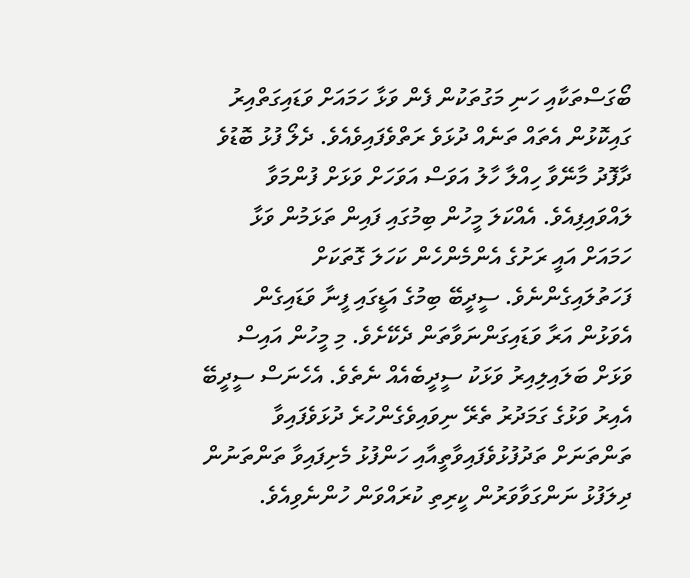ބޯގަސްތަކާއި ހަނި މަގުތަކުން ފެން ވަޅާ ހަމައަށް ވަޑައިގަތްއިރު ގައިކޮޅުން އެތައް ތަނެއް ދުޅަވެ ރަތްވެފައިވެއެވެ. ދެލޯ ފުޅު ބޮޑުވެ ދާފޮދު މާނޭވާ ހިއްލާ ހާލު އަވަސް އަވަހަށް ވަޅަށް ފުންމަވާ ލައްވައިފިއެވެ. އެއްކަލަ މީހުން ބިމުގައި ފައިން ތަޅަމުން ވަޅާ ހަމައަށް އައީ ރަށުގެ އެންމެންހެން ކަހަލަ ގޮތަކަށް ފަހަތުލައިގެންނެވެ. ސީދީބޭ ބިމުގެ އަޑީގައި ފީނާ ވަޑައިގެން އެވަޅުން އަރާ ވަޑައިގަންނަވާތަން ދެކޭށެވެ. މި މީހުން އައިސް ވަޅަށް ބަލައިލިއިރު ވަޅަކު ސީދީބެއެއް ނެތެވެ. އެހެނަސް ސީދީބޭ އެއިރު ވަޅުގެ ގަމަދުރު ތެރޭ ނިވައިވެގެންހުރެ ދުޅަވެފައިވާ ތަންތަނަށް ތަދުފުޅުވެފައިވާތީއާއި ހަންފުޅު މެށިފައިވާ ތަންތަނުން ދިލަފުޅު ނަންގަވާވަރުން ކީރިތި ކުރައްވަން ހުންނެވިއެވެ.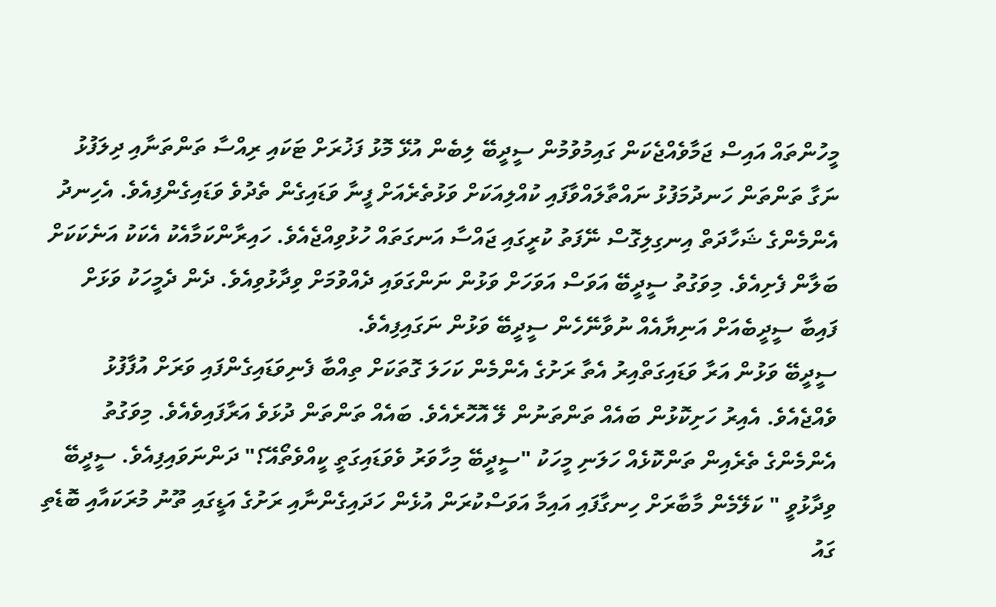މީހުންތައް އައިސް ޖަމާވެއްޖެކަން ގައިމުވުމުން ސީދީބޭ ލިބެން އުޅޭ މޮޅު ފަޚުރަށް ޓަކައި ރިއްސާ ތަންތަނާއި ދިލަފުޅު ނަގާ ތަންތަން ހަނދުމަފުޅު ނައްތާލައްވާފައި ކުއްލިއަކަށް ވަޅުތެރެއަށް ފީނާ ވަޑައިގެން ތެދުވެ ވަޑައިގެންފިއެވެ. އެހިނދު އެންމެންގެ ޝަހާދަތް އިނގިލިގޮސް ނޭފަތު ކުރީގައި ޖައްސާ އަނގަތައް ހުޅުވިއްޖެއެވެ. ހައިރާންކަމާއެކު އެކަކު އަނެކަކަށް ބަލާން ފެށިއެވެ. މިވަގުތު ސީދީބޭ އަވަސް އަވަހަށް ވަޅުން ނަންގަވައި ދެއްވުމަށް ވިދާޅުވިއެވެ. ދެން ދެމީހަކު ވަޅަށް ފައިބާ ސީދީބެއަށް އަނިޔާއެއް ނުވާނޭހެން ސީދީބޭ ވަޅުން ނަގައިފިއެވެ.
ސީދީބޭ ވަޅުން އަރާ ވަޑައިގަތްއިރު އެތާ ރަށުގެ އެންމެން ކަހަލަ ގޮތަކަށް ތިއްބާ ފެނިވަޑައިގެންފައި ވަރަށް އުފާފުޅު ވެއްޖެއެވެ. އެއިރު ހަށިކޮޅުން ބައެއް ތަންތަނުން ލޭ އޮހޮރެއެވެ. ބައެއް ތަންތަން ދުޅަވެ އަރާފައިވެއެވެ. މިވަގުތު އެންމެންގެ ތެރެއިން ތަންކޮޅެއް ހަލަނި މީހަކު "ސީދީބޭ މިހާވަރު ވެވަޑައިގަތީ ކީއްވެތޯއޭ؟" ދަންނަވައިފިއެވެ. ސީދީބޭ ވިދާޅުވީ " ކަލޭމެން މާބާރަށް ހިނގާފައި އައިމާ އަވަސްކުރަން އުޅެން ހަދައިގެންނާއި ރަށުގެ އަޑީގައި ތޫނު މުރަކައާއި ބޮޑެތި ގައު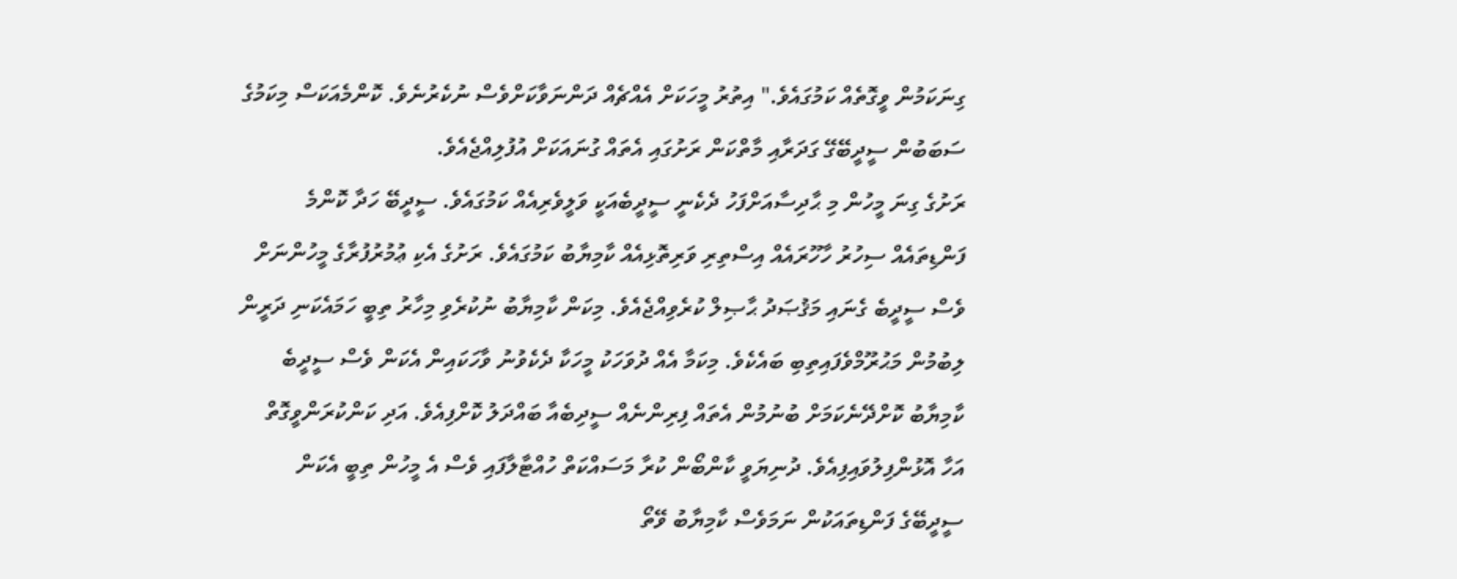ގިނަކަމުން ވީގޮތެއް ކަމުގައެވެ." އިތުރު މީހަކަށް އެއްޗެއް ދަންނަވާކަށްވެސް ނުކެރުނެވެ. ކޮންމެއަކަސް މިކަމުގެ ސަބަބުން ސީދީބޭގޭ ގަދަރާއި މާތްކަން ރަށުގައި އެތައް ގުނައަކަށް އުފުލިއްޖެއެވެ.
ރަށުގެ ގިނަ މީހުން މި ޙާދިސާއަށްފަހު ދެކެނީ ސީދީބެއަކީ ވަލީވެރިއެއް ކަމުގައެވެ. ސީދީބޭ ހަދާ ކޮންމެ ފަންޑިތައެއް ސިހުރު ހާހޫރައެއް އިސްތިރި ވަރިތޮޅިއެއް ކާމިޔާބު ކަމުގައެވެ. ރަށުގެ އެކި ޢުމުރުފުރާގެ މީހުންނަށް ވެސް ސީދީބެ ގެނައި މަޤުޞަދު ޙާޞިލް ކުރެވިއްޖެއެވެ. މިކަން ކާމިޔާބު ނުކުރެވި މިހާރު ތިބީ ހަމައެކަނި ދަރީން ލިބުމުން މަޙުރޫމްވެފައިތިބި ބައެކެވެ. މިކަމާ އެއް ދުވަހަކު މީހަކާ ދެކެވުނު ވާހަކައިން އެކަން ވެސް ސީދީބެ ކާމިޔާބު ކޮށްދޭނެކަމަށް ބުނުމުން އެތައް ފިރިންނެއް ސީދިބެއާ ބައްދަލު ކޮށްފިއެވެ. އަދި ކަންކުރަންވީގޮތް އަހާ އޮޅުންފިލުވައިފިއެވެ. ދުނިޔަވީ ކާންބޯން ކުރާ މަސައްކަތް ހުއްޓާލާފައި ވެސް އެ މީހުން ތިބީ އެކަން ސީދީބޭގެ ފަންޑިތައަކުން ނަމަވެސް ކާމިޔާބު ވޭތޯ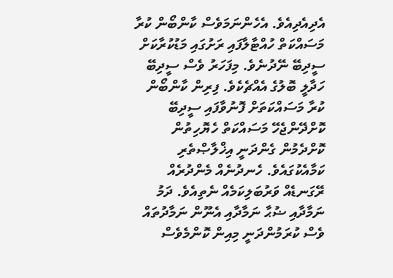އެދިއެދިއެވެ. އެހެންނަމަވެސް ކާންބޯން ކުރާ މަސައްކަތް ހުއްޓާލާފައި ރަށުގައި މަޑުކުރާކަށް ސީދިބޭ ނޭދުނެވެ. މިފަހަރު ވެސް ސީދިބޭ ހަދާލީ ބޮލުގެ އެއްޗެކެވެ. ފިރިން ކާންބޯން ކުރާ މަސައްކަތަށް ފޮނުވާފައި ސީދިބޭ ކޮށްދޭންޖެހޭ މަސައްކަތް ހެޔޮހިތުން ކޮށްދެމުން ގެންދަނީ އިޚްލާޞްތެރި ކަމާއެކުގައެވެ. ހެނދުނެއް މެންދުރެއް ރޭގަނޑެއް ވަރުބަލިކަމެއް ނެތިއެވެ. ދަމު ނަމާދާއި ޟުޙާ ނަމާދާއި އެނޫން ނަމާދުތައް ވެސް ކުރަމުންދަނީ މިއިން ކޮންމެވެސް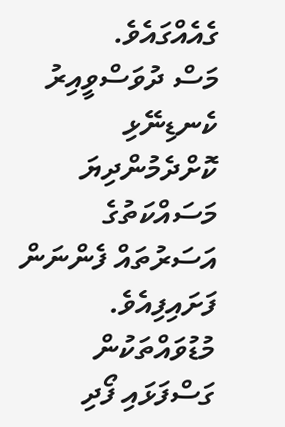ގެއެއްގައެވެ.
މަސް ދުވަސްވީއިރު ކެނޑިނޭޅި ކޮށްދެމުންދިޔަ މަސައްކަތުގެ އަސަރުތައް ފެންނަން ފަށައިފިއެވެ. މުޑުވައްތަކުން ގަސްފަޅައި ފޯދި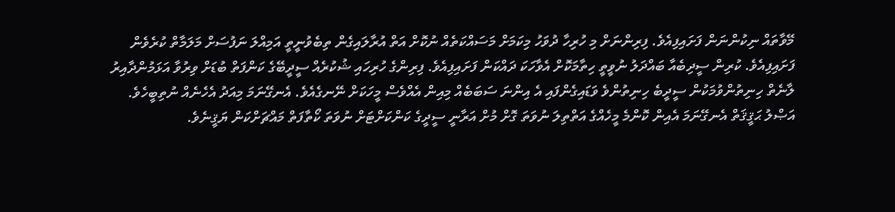މޭވާތައް ނިކުންނަން ފަށައިފިއެވެ. ފިރިންނަށް މި ހުރިހާ ދުވަހު މިކަމަށް މަސައްކަތެއް ނުކޮށް އަތް އުރާލައިގެން ތިބެވުނީތީ އަމިއްލަ ނަފުސަށް މަލަމާތް ކުރެވެން ފަށައިފިއެވެ. ކުރިން ސީދިބެއާ ބައްދަލު ނުވީތީ ހިތާމަކޮށް އެވާހަކަ ދައްކަން ފަށައިފިއެވެ. ފިރިންގެ ހުރިހައި ޝުކުރެއް ސީދީބޭގެ ކަންފަތް ބުޑަށް ވިރުވާ އަޅަމުންދާއިރު ލާނެތް ހިނިތުންވުމަކުން ސީދީބެ ހިނިތުންވެ ވަޑައިގެންފައި އެ އިންނަ ސަބަބެއް މިއިން އެއްވެސް މީހަކަށް ނޭނގެއެވެ. އެނގޭނަމަ މިއަދު އެހެނެއް ނުތިބީހެވެ. އަޞްލު ޙަޤީޤަތް އެނގޭނަމަ އެއިން ކޮންމެ މީހެއްގެ އަތްތިލަ ނުވަތަ ގޮށް މުށް އަރާނީ ސީދީގެ ކަންކަށްޓަށް ނުވަތަ ކޯތާފަތް މައްޗަށްކަން ޔަޤީނެވެ.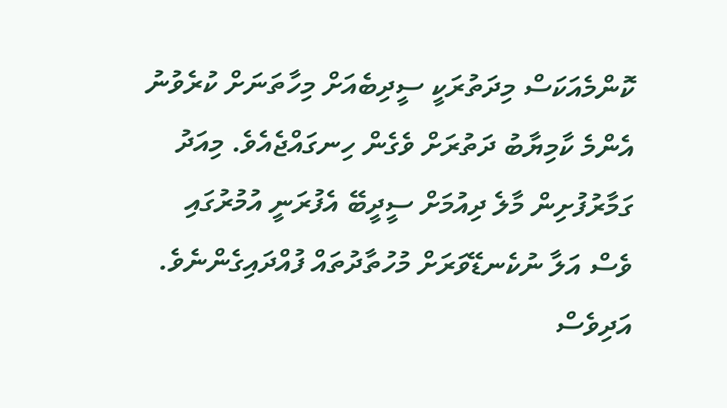ކޮންމެއަކަސް މިދަތުރަކީ ސީދިބެއަށް މިހާތަނަށް ކުރެވުނު އެންމެ ކާމިޔާބު ދަތުރަށް ވެގެން ހިނގައްޖެއެވެ. މިއަދު ގަމާރުފުށިން މާލެ ދިއުމަށް ސީދީބޭ އެފުރަނީ އުމުރުގައި ވެސް އަލާ ނުކެނޑޭވަރަށް މުހުތާދުތައް ފުއްދައިގެންނެވެ. އަދިވެސް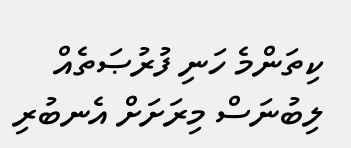ކިތަންމެ ހަނި ފުރުޞަތެއް ލިބުނަސް މިރަށަށް އެނބުރި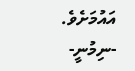އައުމަށެވެ.
-ނިމުނީ-